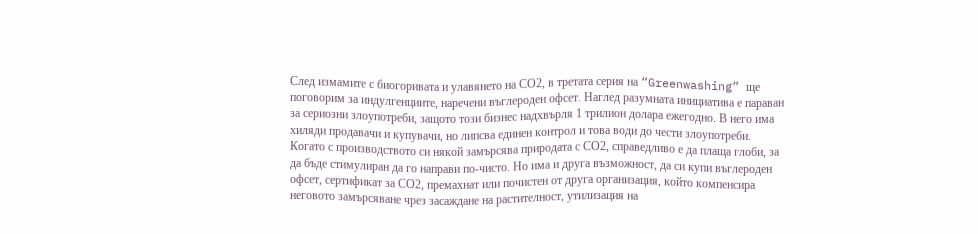След измамите с биогоривата и улавянето на СО2, в третата серия на “Greenwashing” ще поговорим за индулгенциите, наречени въглероден офсет. Наглед разумната инициатива е параван за сериозни злоупотреби, защото този бизнес надхвърля 1 трилион долара ежегодно. В него има хиляди продавачи и купувачи, но липсва единен контрол и това води до чести злоупотреби.
Когато с производството си някой замърсява природата с СО2, справедливо е да плаща глоби, за да бъде стимулиран да го направи по-чисто. Но има и друга възможност, да си купи въглероден офсет, сертификат за СО2, премахнат или почистен от друга организация, който компенсира неговото замърсяване чрез засаждане на растителност, утилизация на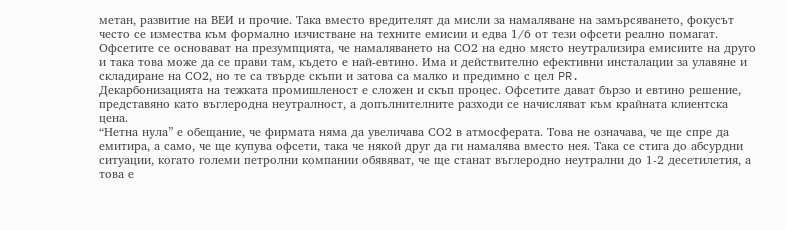метан, развитие на ВЕИ и прочие. Така вместо вредителят да мисли за намаляване на замърсяването, фокусът често се измества към формално изчистване на техните емисии и едва 1/6 от тези офсети реално помагат.
Офсетите се основават на презумпцията, че намаляването на СО2 на едно място неутрализира емисиите на друго и така това може да се прави там, където е най-евтино. Има и действително ефективни инсталации за улавяне и складиране на СО2, но те са твърде скъпи и затова са малко и предимно с цел PR.
Декарбонизацията на тежката промишленост е сложен и скъп процес. Офсетите дават бързо и евтино решение, представяно като въглеродна неутралност, а допълнителните разходи се начисляват към крайната клиентска цена.
“Нетна нула” е обещание, че фирмата няма да увеличава СО2 в атмосферата. Това не означава, че ще спре да емитира, а само, че ще купува офсети, така че някой друг да ги намалява вместо нея. Така се стига до абсурдни ситуации, когато големи петролни компании обявяват, че ще станат въглеродно неутрални до 1-2 десетилетия, а това е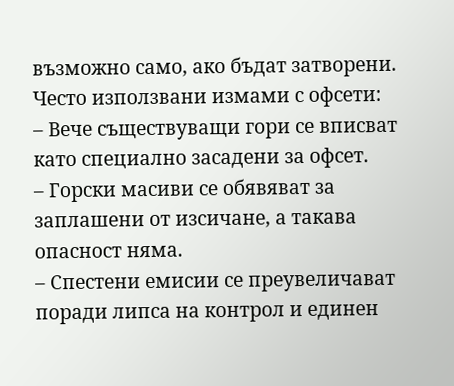възможно само, ако бъдат затворени.
Често използвани измами с офсети:
– Вече съществуващи гори се вписват като специално засадени за офсет.
– Горски масиви се обявяват за заплашени от изсичане, а такава опасност няма.
– Спестени емисии се преувеличават поради липса на контрол и единен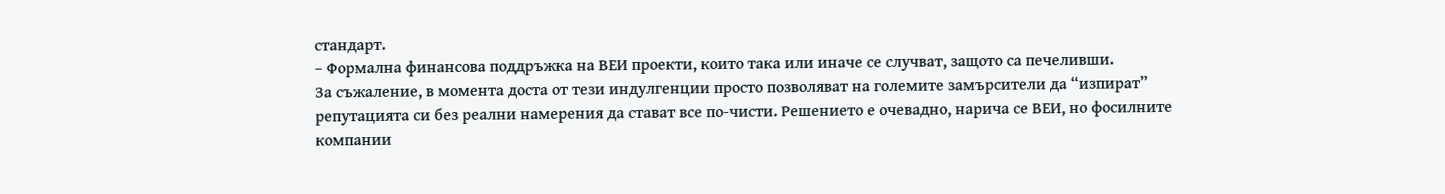стандарт.
– Формална финансова поддръжка на ВЕИ проекти, които така или иначе се случват, защото са печеливши.
За съжаление, в момента доста от тези индулгенции просто позволяват на големите замърсители да “изпират” репутацията си без реални намерения да стават все по-чисти. Решението е очевадно, нарича се ВЕИ, но фосилните компании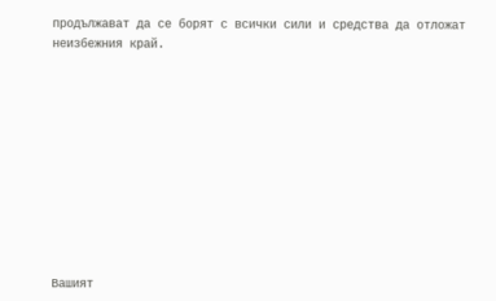продължават да се борят с всички сили и средства да отложат неизбежния край.











Вашият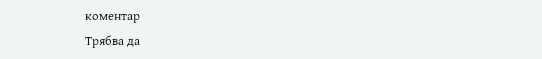коментар
Трябва да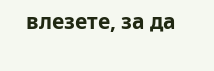влезете, за да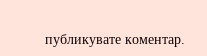публикувате коментар.